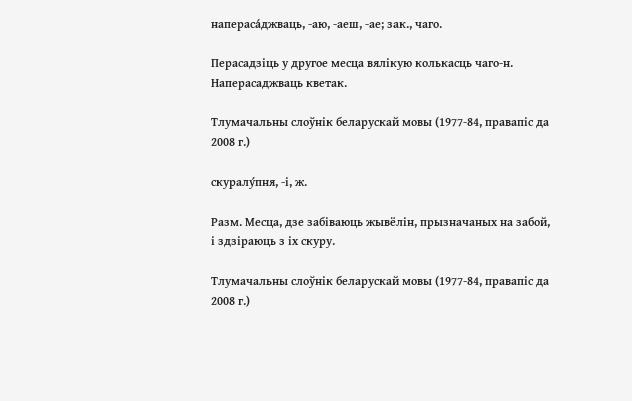напераса́джваць, ‑аю, ‑аеш, ‑ае; зак., чаго.

Перасадзіць у другое месца вялікую колькасць чаго‑н. Наперасаджваць кветак.

Тлумачальны слоўнік беларускай мовы (1977-84, правапіс да 2008 г.)

скуралу́пня, ‑і, ж.

Разм. Месца, дзе забіваюць жывёлін, прызначаных на забой, і здзіраюць з іх скуру.

Тлумачальны слоўнік беларускай мовы (1977-84, правапіс да 2008 г.)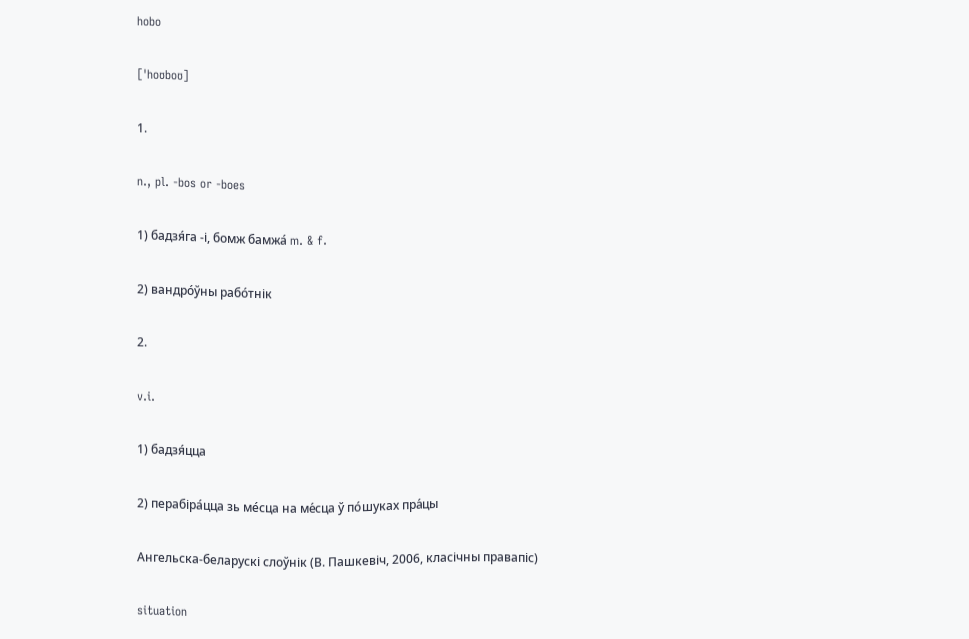hobo

[ˈhoʊboʊ]

1.

n., pl. -bos or -boes

1) бадзя́га -і, бомж бамжа́ m. & f.

2) вандро́ўны рабо́тнік

2.

v.i.

1) бадзя́цца

2) перабіра́цца зь ме́сца на ме́сца ў по́шуках пра́цы

Ангельска-беларускі слоўнік (В. Пашкевіч, 2006, класічны правапіс)

situation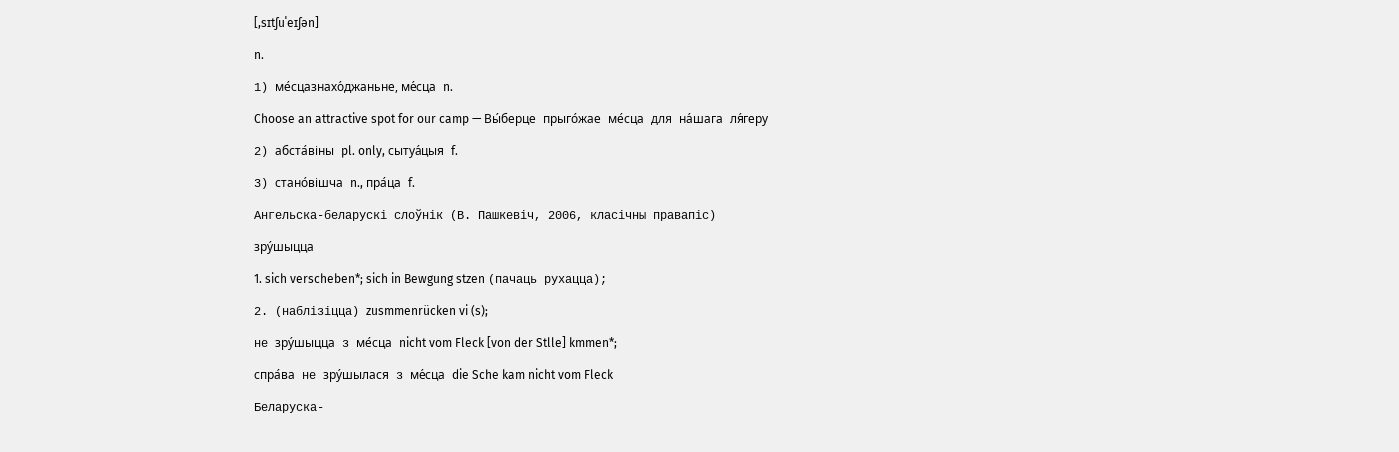[,sɪtʃuˈeɪʃən]

n.

1) ме́сцазнахо́джаньне, ме́сца n.

Choose an attractive spot for our camp — Вы́берце прыго́жае ме́сца для на́шага ля́геру

2) абста́віны pl. only, сытуа́цыя f.

3) стано́вішча n., пра́ца f.

Ангельска-беларускі слоўнік (В. Пашкевіч, 2006, класічны правапіс)

зру́шыцца

1. sich verscheben*; sich in Bewgung stzen (пачаць рухацца);

2. (наблізіцца) zusmmenrücken vi (s);

не зру́шыцца з ме́сца nicht vom Fleck [von der Stlle] kmmen*;

спра́ва не зру́шылася з ме́сца die Sche kam nicht vom Fleck

Беларуска-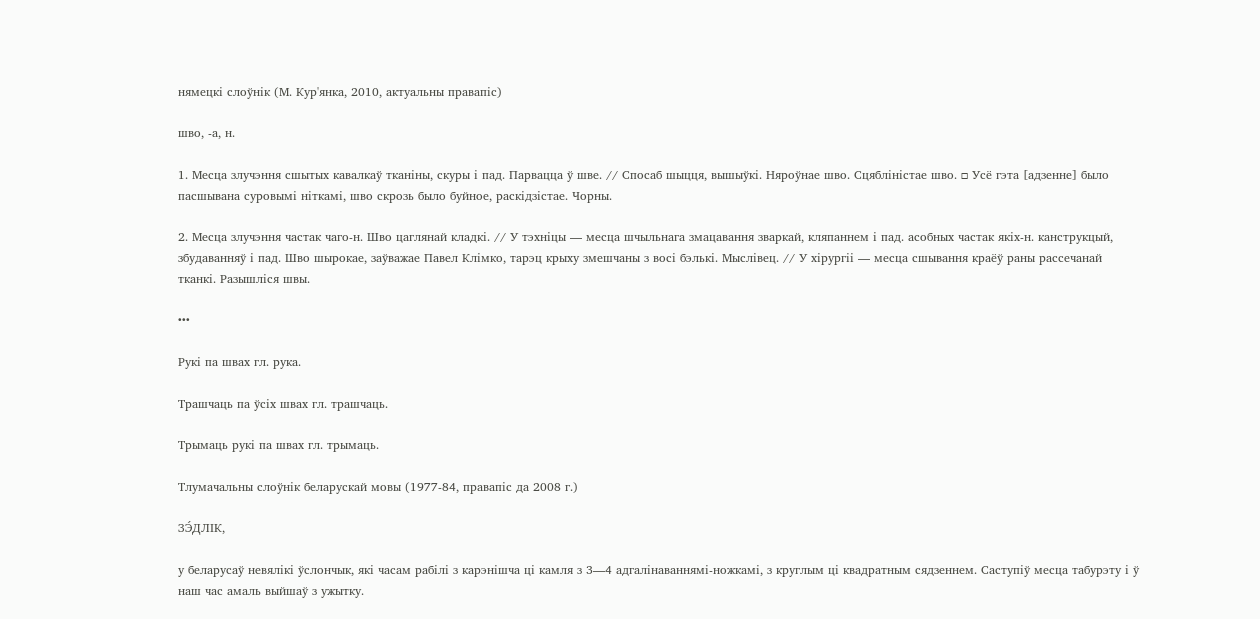нямецкі слоўнік (М. Кур'янка, 2010, актуальны правапіс)

шво, ‑а, н.

1. Месца злучэння сшытых кавалкаў тканіны, скуры і пад. Парвацца ў шве. // Спосаб шыцця, вышыўкі. Няроўнае шво. Сцябліністае шво. □ Усё гэта [адзенне] было пасшывана суровымі ніткамі, шво скрозь было буйное, раскідзістае. Чорны.

2. Месца злучэння частак чаго‑н. Шво цаглянай кладкі. // У тэхніцы — месца шчыльнага змацавання зваркай, кляпаннем і пад. асобных частак якіх‑н. канструкцый, збудаванняў і пад. Шво шырокае, заўважае Павел Клімко, тарэц крыху змешчаны з восі бэлькі. Мыслівец. // У хірургіі — месца сшывання краёў раны рассечанай тканкі. Разышліся швы.

•••

Рукі па швах гл. рука.

Трашчаць па ўсіх швах гл. трашчаць.

Трымаць рукі па швах гл. трымаць.

Тлумачальны слоўнік беларускай мовы (1977-84, правапіс да 2008 г.)

ЗЭ́ДЛІК,

у беларусаў невялікі ўслончык, які часам рабілі з карэнішча ці камля з 3—4 адгалінаваннямі-ножкамі, з круглым ці квадратным сядзеннем. Саступіў месца табурэту і ў наш час амаль выйшаў з ужытку.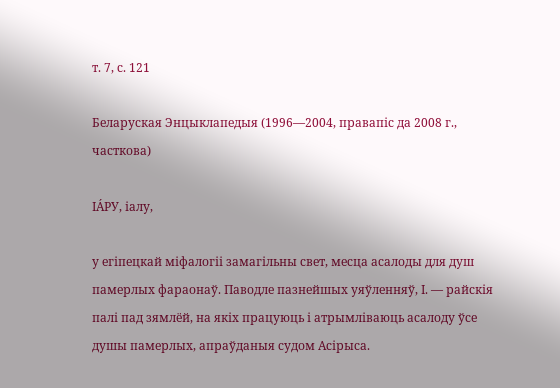т. 7, с. 121

Беларуская Энцыклапедыя (1996—2004, правапіс да 2008 г., часткова)

ІА́РУ, іалу,

у егіпецкай міфалогіі замагільны свет, месца асалоды для душ памерлых фараонаў. Паводле пазнейшых уяўленняў, І. — райскія палі пад зямлёй, на якіх працуюць і атрымліваюць асалоду ўсе душы памерлых, апраўданыя судом Асірыса.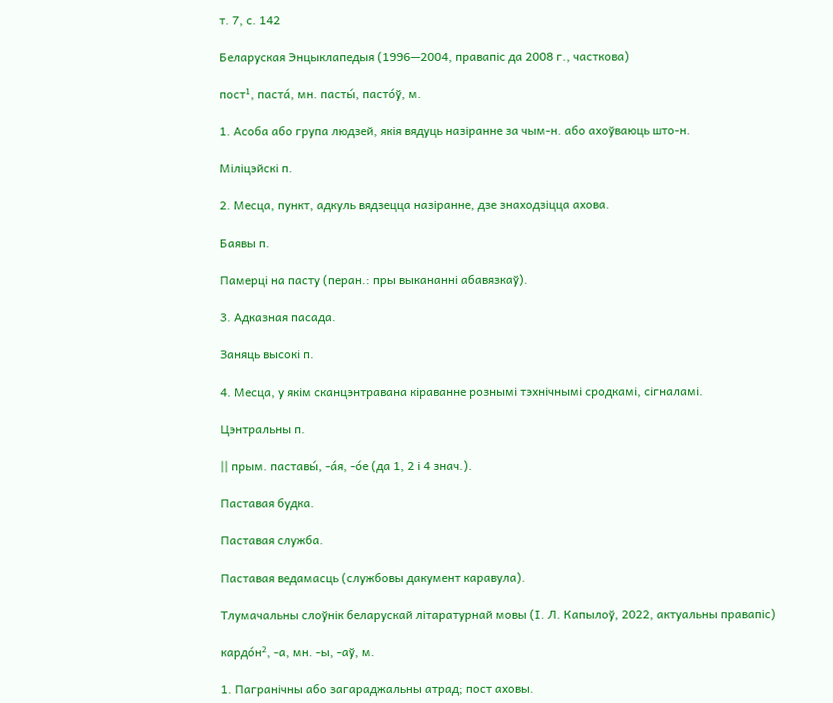т. 7, с. 142

Беларуская Энцыклапедыя (1996—2004, правапіс да 2008 г., часткова)

пост¹, паста́, мн. пасты́, пасто́ў, м.

1. Асоба або група людзей, якія вядуць назіранне за чым-н. або ахоўваюць што-н.

Міліцэйскі п.

2. Месца, пункт, адкуль вядзецца назіранне, дзе знаходзіцца ахова.

Баявы п.

Памерці на пасту (перан.: пры выкананні абавязкаў).

3. Адказная пасада.

Заняць высокі п.

4. Месца, у якім сканцэнтравана кіраванне рознымі тэхнічнымі сродкамі, сігналамі.

Цэнтральны п.

|| прым. паставы́, -а́я, -о́е (да 1, 2 і 4 знач.).

Паставая будка.

Паставая служба.

Паставая ведамасць (службовы дакумент каравула).

Тлумачальны слоўнік беларускай літаратурнай мовы (І. Л. Капылоў, 2022, актуальны правапіс)

кардо́н², -а, мн. -ы, -аў, м.

1. Пагранічны або загараджальны атрад; пост аховы.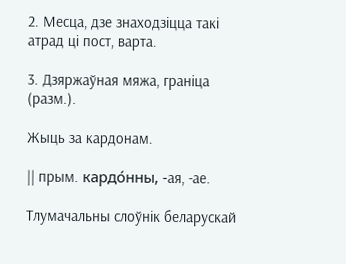2. Месца, дзе знаходзіцца такі атрад ці пост, варта.

3. Дзяржаўная мяжа, граніца (разм.).

Жыць за кардонам.

|| прым. кардо́нны, -ая, -ае.

Тлумачальны слоўнік беларускай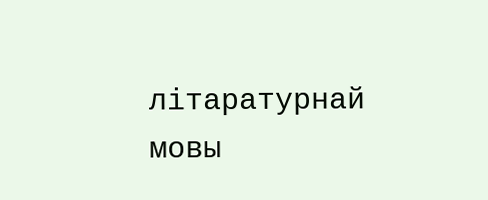літаратурнай мовы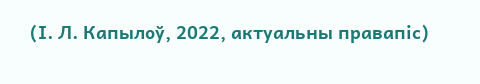(І. Л. Капылоў, 2022, актуальны правапіс)